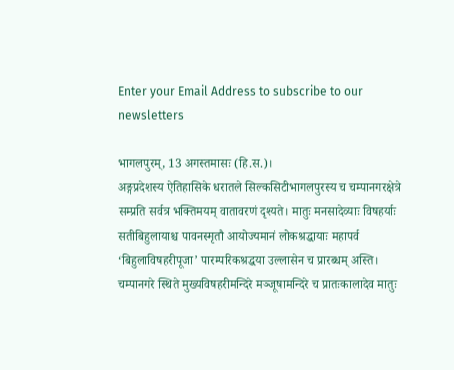Enter your Email Address to subscribe to our newsletters

भागलपुरम्, 13 अगस्तमासः (हि.स.)।
अङ्गप्रदेशस्य ऐतिहासिके धरातले सिल्कसिटीभागलपुरस्य च चम्पानगरक्षेत्रे सम्प्रति सर्वत्र भक्तिमयम् वातावरणं दृश्यते। मातुः मनसादेव्याः विषहर्याः सतीबिहुलायाश्च पावनस्मृतौ आयोज्यमानं लोकश्रद्धायाः महापर्व ‘बिहुलाविषहरीपूजा’ पारम्परिकश्रद्धया उल्लासेन च प्रारब्धम् अस्ति।
चम्पानगरे स्थिते मुख्यविषहरीमन्दिरे मञ्जूषामन्दिरे च प्रातःकालादेव मातुः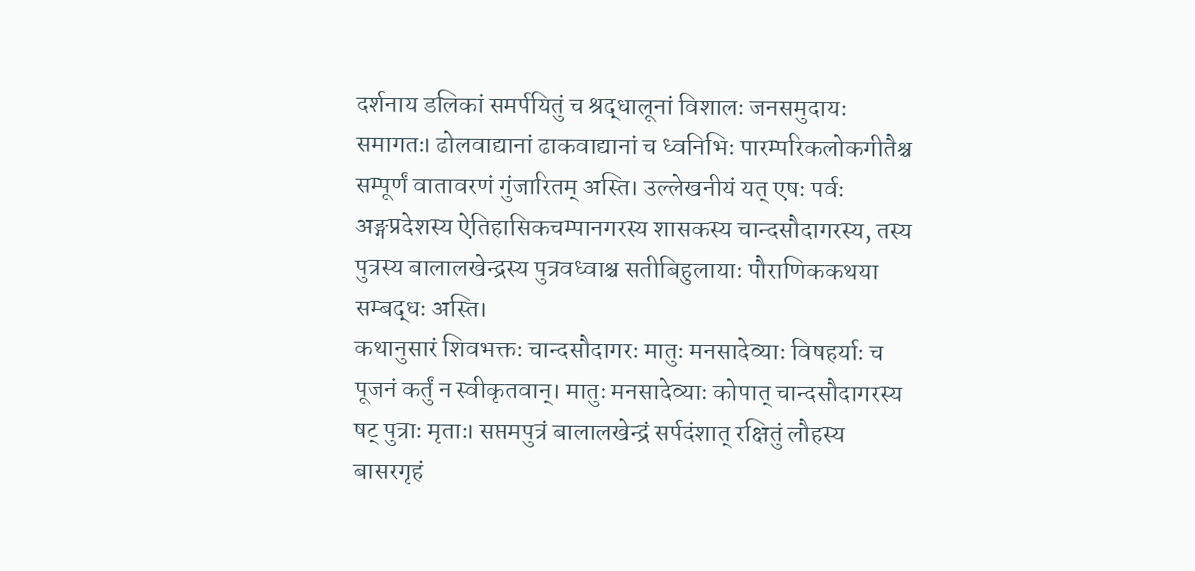दर्शनाय डलिकां समर्पयितुं च श्रद्धालूनां विशालः जनसमुदायः समागतः। ढोलवाद्यानां ढाकवाद्यानां च ध्वनिभिः पारम्परिकलोकगीतैश्च सम्पूर्णं वातावरणं गुंजारितम् अस्ति। उल्लेखनीयं यत् एषः पर्वः अङ्गप्रदेशस्य ऐतिहासिकचम्पानगरस्य शासकस्य चान्दसौदागरस्य, तस्य पुत्रस्य बालालखेन्द्रस्य पुत्रवध्वाश्च सतीबिहुलायाः पौराणिककथया सम्बद्धः अस्ति।
कथानुसारं शिवभक्तः चान्दसौदागरः मातुः मनसादेव्याः विषहर्याः च पूजनं कर्तुं न स्वीकृतवान्। मातुः मनसादेव्याः कोपात् चान्दसौदागरस्य षट् पुत्राः मृताः। सप्तमपुत्रं बालालखेन्द्रं सर्पदंशात् रक्षितुं लौहस्य बासरगृहं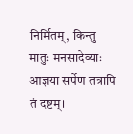निर्मितम्, किन्तु मातुः मनसादेव्याः आज्ञया सर्पेण तत्रापि तं दष्टम्।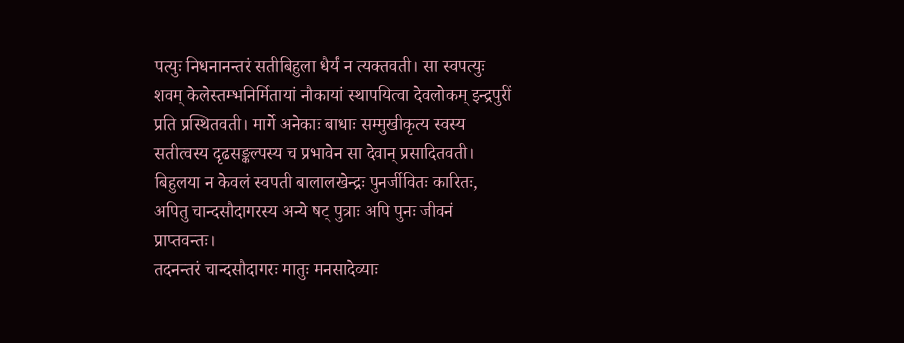पत्युः निधनानन्तरं सतीबिहुला धैर्यं न त्यक्तवती। सा स्वपत्युः शवम् केलेस्तम्भनिर्मितायां नौकायां स्थापयित्वा देवलोकम् इन्द्रपुरीं प्रति प्रस्थितवती। मार्गे अनेकाः बाधाः सम्मुखीकृत्य स्वस्य सतीत्वस्य दृढसङ्कल्पस्य च प्रभावेन सा देवान् प्रसादितवती। बिहुलया न केवलं स्वपती बालालखेन्द्रः पुनर्जीवितः कारितः, अपितु चान्दसौदागरस्य अन्ये षट् पुत्राः अपि पुनः जीवनं प्राप्तवन्तः।
तदनन्तरं चान्दसौदागरः मातुः मनसादेव्याः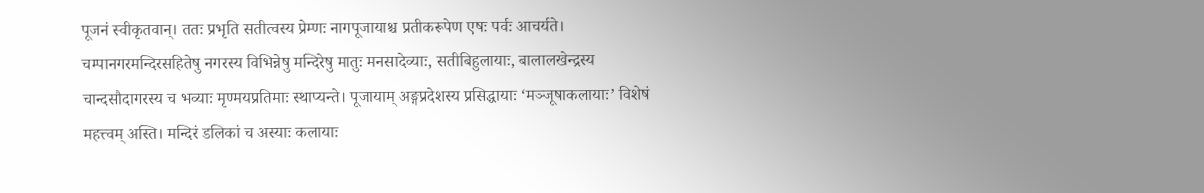पूजनं स्वीकृतवान्। ततः प्रभृति सतीत्वस्य प्रेम्णः नागपूजायाश्च प्रतीकरूपेण एषः पर्वः आचर्यते।
चम्पानगरमन्दिरसहितेषु नगरस्य विभिन्नेषु मन्दिरेषु मातुः मनसादेव्याः, सतीबिहुलायाः, बालालखेन्द्रस्य चान्दसौदागरस्य च भव्याः मृण्मयप्रतिमाः स्थाप्यन्ते। पूजायाम् अङ्गप्रदेशस्य प्रसिद्धायाः ‘मञ्जूषाकलायाः’ विशेषं महत्त्वम् अस्ति। मन्दिरं डलिकां च अस्याः कलायाः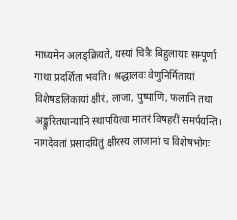माध्यमेन अलङ्क्रियते, यस्यां चित्रैः बिहुलायाः सम्पूर्णा गाथा प्रदर्शिता भवति। श्रद्धालवः वेणुनिर्मितायां विशेषडलिकायां क्षीरं, लाजा, पुष्पाणि, फलानि तथा अङ्कुरितधान्यानि स्थापयित्वा मातरं विषहरीं समर्पयन्ति।
नागदेवतां प्रसादयितुं क्षीरस्य लाजानां च विशेषभोगः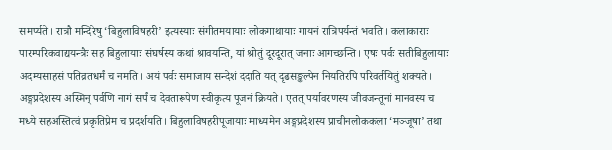समर्प्यते। रात्रौ मन्दिरेषु ‘बिहुलाविषहरी’ इत्यस्याः संगीतमयायाः लोकगाथायाः गायनं रात्रिपर्यन्तं भवति। कलाकाराः पारम्परिकवाद्ययन्त्रैः सह बिहुलायाः संघर्षस्य कथां श्रावयन्ति, यां श्रोतुं दूरदूरात् जनाः आगच्छन्ति। एषः पर्वः सतीबिहुलायाः अदम्यसाहसं पतिव्रतधर्मं च नमति। अयं पर्वः समाजाय सन्देशं ददाति यत् दृढसङ्कल्पेन नियतिरपि परिवर्तयितुं शक्यते।
अङ्गप्रदेशस्य अस्मिन् पर्वणि नागं सर्पं च देवतारूपेण स्वीकृत्य पूजनं क्रियते। एतत् पर्यावरणस्य जीवजन्तूनां मानवस्य च मध्ये सहअस्तित्वं प्रकृतिप्रेम च प्रदर्शयति। बिहुलाविषहरीपूजायाः माध्यमेन अङ्गप्रदेशस्य प्राचीनलोककला ‘मञ्जूषा’ तथा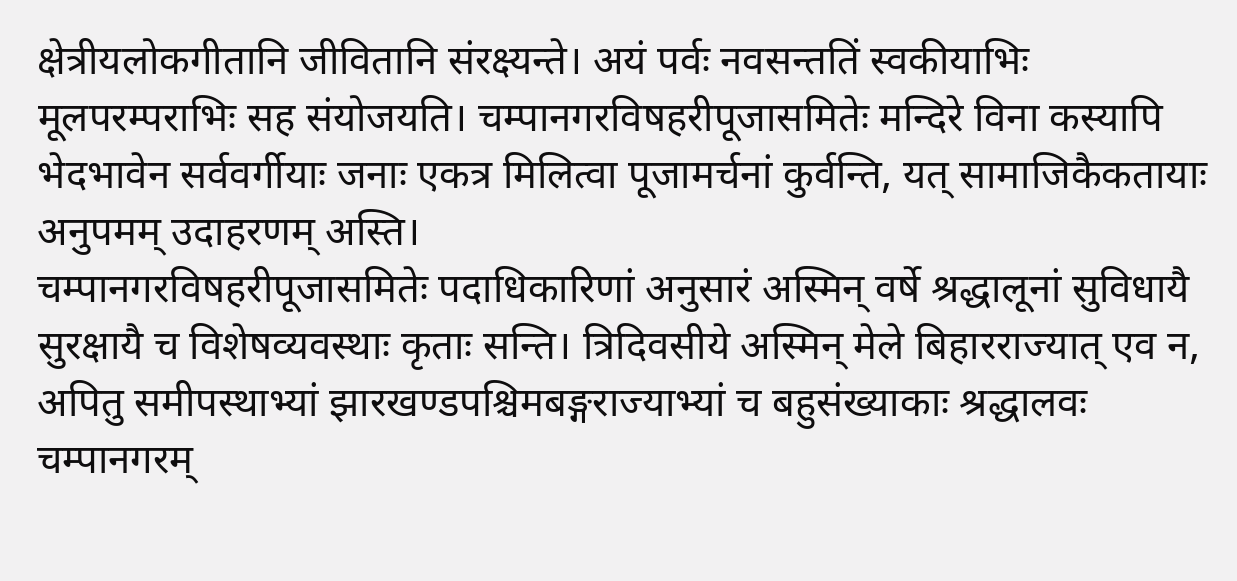क्षेत्रीयलोकगीतानि जीवितानि संरक्ष्यन्ते। अयं पर्वः नवसन्ततिं स्वकीयाभिः मूलपरम्पराभिः सह संयोजयति। चम्पानगरविषहरीपूजासमितेः मन्दिरे विना कस्यापि भेदभावेन सर्ववर्गीयाः जनाः एकत्र मिलित्वा पूजामर्चनां कुर्वन्ति, यत् सामाजिकैकतायाः अनुपमम् उदाहरणम् अस्ति।
चम्पानगरविषहरीपूजासमितेः पदाधिकारिणां अनुसारं अस्मिन् वर्षे श्रद्धालूनां सुविधायै सुरक्षायै च विशेषव्यवस्थाः कृताः सन्ति। त्रिदिवसीये अस्मिन् मेले बिहारराज्यात् एव न, अपितु समीपस्थाभ्यां झारखण्डपश्चिमबङ्गराज्याभ्यां च बहुसंख्याकाः श्रद्धालवः चम्पानगरम्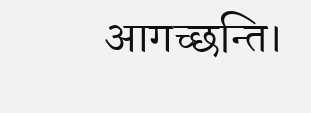आगच्छन्ति।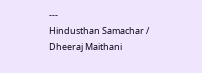---
Hindusthan Samachar / Dheeraj Maithani